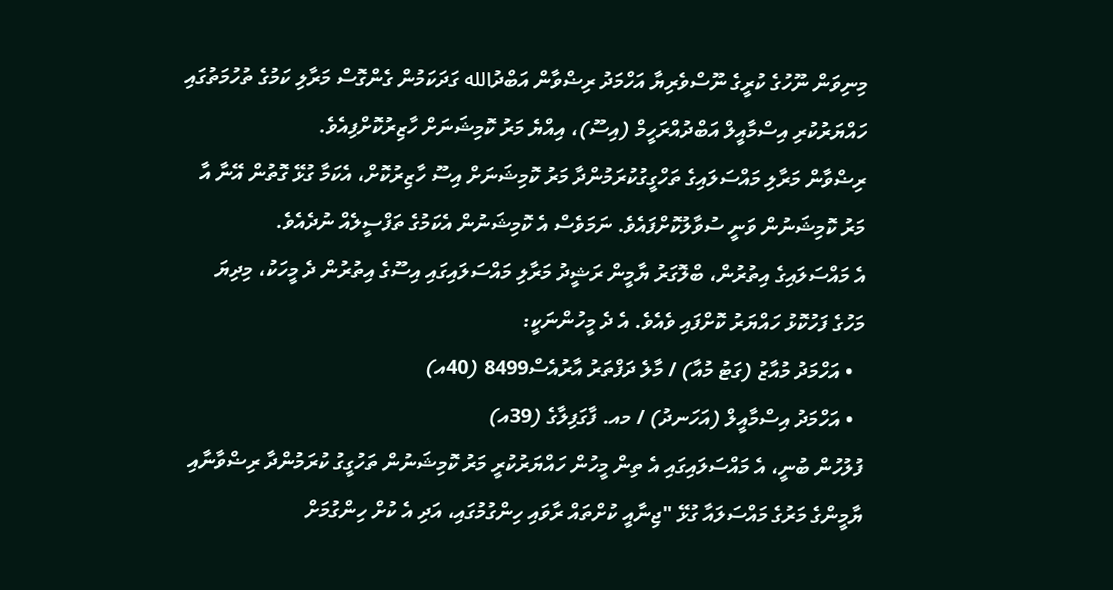މިނިވަން ނޫހުގެ ކުރީގެ ނޫސްވެރިޔާ އަހްމަދު ރިޟްވާން އަބްދުالله ގަދަކަމުން ގެންގޮސް މަރާލި ކަމުގެ ތުހުމަތުގައި ހައްޔަރުކުރި އިސްމާއީލް އަބްދުއްރަހީމް (އިސޫ)، އިއްޔެ މަރު ކޮމިޝަނަށް ހާޒިރުކޮށްފިއެވެ.
ރިޟްވާން މަރާލި މައްސަލައިގެ ތަހްގީގުކުރަމުންދާ މަރު ކޮމިޝަނަށް އިސޫ ހާޒިރުކޮށް، އެކަމާ ގުޅޭ ގޮތުން އޭނާ އާ މަރު ކޮމިޝަނުން ވަނީ ސުވާލުކޮށްފައެވެ. ނަމަވެސް އެ ކޮމިޝަނުން އެކަމުގެ ތަފްސީލެއް ނުދެއެވެ.
އެ މައްސަލައިގެ އިތުރުން، ބްލޮގަރު ޔާމީން ރަޝީދު މަރާލި މައްސަލައިގައި އިސޫގެ އިތުރުން ދެ މީހަކު، މިދިޔަ މަހުގެ ފަހުކޮޅު ހައްޔަރު ކޮށްފައި ވެއެވެ. އެ ދެ މީހުންނަކީ:
  • އަހްމަދު މުއާޒު (ގަޓު މުއާ) / މާލެ ދަފްތަރު އާރުއެސް8499 (40އ)
  • އަހްމަދު އިސްމާއީލް (އަހަނދު) / މއ. ފާގަފިލާގެ (39އ)
ފުލުހުން ބުނީ، އެ މައްސަލައިގައި އެ ތިން މީހުން ހައްޔަރުކުރީ މަރު ކޮމިޝަނުން ތަހުގީގު ކުރަމުންދާ ރިޟްވާނާއި ޔާމީންގެ މަރުގެ މައްސަލައާ ގުޅޭ "ޖިނާއީ ކުށްތައް ރާވައި ހިންގުމުގައި، އަދި އެ ކުށް ހިންގުމަށް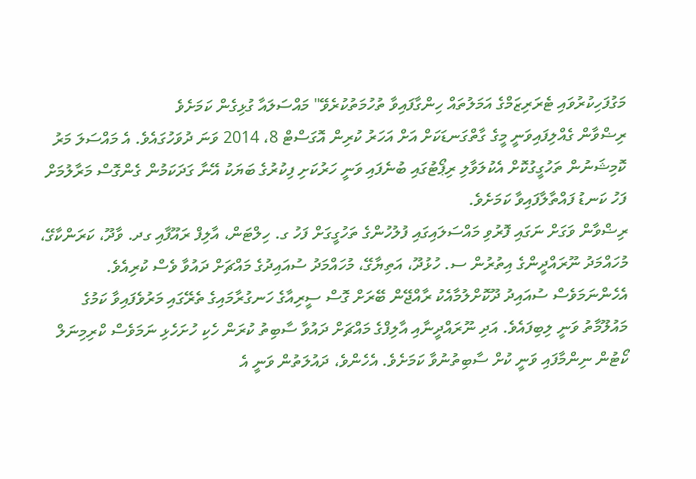މަގުފަހިކުރުވައި ޓެރަރިޒަމްގެ އަމަލުތައް ހިންގާފައިވާ ތުހުމަތުކުރެވޭ" މައްސަލައާ ގުޅިގެން ކަމަށެވެ
ރިޟްވާން ގެއްލިފައިވަނީ މީގެ ގާތްގަނޑަކަށް އަށް އަހަރު ކުރިން އޮގަސްޓް 8، 2014 ވަނަ ދުވަހުގައެވެ. އެ މައްސަލަ މަރު ކޮމިޝަނުން ތަހުގީގުކޮށް އެކުލަވާލި ރިޕޯޓުގައި ބުނެފައި ވަނީ ހަރުކަށި ފިކުރުގެ ބަޔަކު އޭނާ ގަދަކަމުން ގެންގޮސް މަރާލުމަށް ފަހު ކަނޑު ފައްތާލާފައިވާ ކަމަށެވެ.
ރިޟްވާން ވަގަށް ނަގައި ފޮރުވި މައްސަލައިގައި ފުލުހުންގެ ތަހުގީގަށް ފަހު ގ. ހިލްޓަން، އާލިފް ރައޫފާއި ގދ. ވާދޫ، ކަރަންކާގޭ، މުހައްމަދު ނޫރައްދީންގެ އިތުރުން ސ. ހުޅުދޫ، އަތިޔާގޭ، މުހައްމަދު ސުއައިދުގެ މައްޗަށް ދައުވާ ވެސް ކުރިއެވެ. އެހެންނަމަވެސް ސުއައިދު ދޫކޮށްލުމާއެކު ރާއްޖޭން ބޭރަށް ގޮސް ސީރިއާގެ ހަނގުރާމައިގެ ތެރޭގައި މަރުވެފައިވާ ކަމުގެ މައުލޫމާތު ވަނީ ލިބިފައެވެ. އަދި ނޫރައްދީނާއި އާލިފްގެ މައްޗަށް ދައުވާ ސާބިތު ކުރަން ހެކި ހުށަހެޅި ނަމަވެސް ކްރިމިނަލް ކޯޓުން ނިންމާފައި ވަނީ ކުށް ސާބިތުނުވާ ކަމަށެވެ. އެހެންވެ، ދައުލަތުން ވަނީ އެ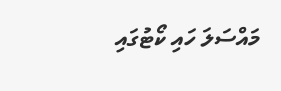މައްސަލަ ހައި ކޯޓުގައި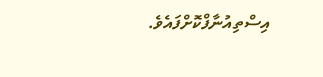އިސްތިއުނާފްކޮށްފައެވެ.